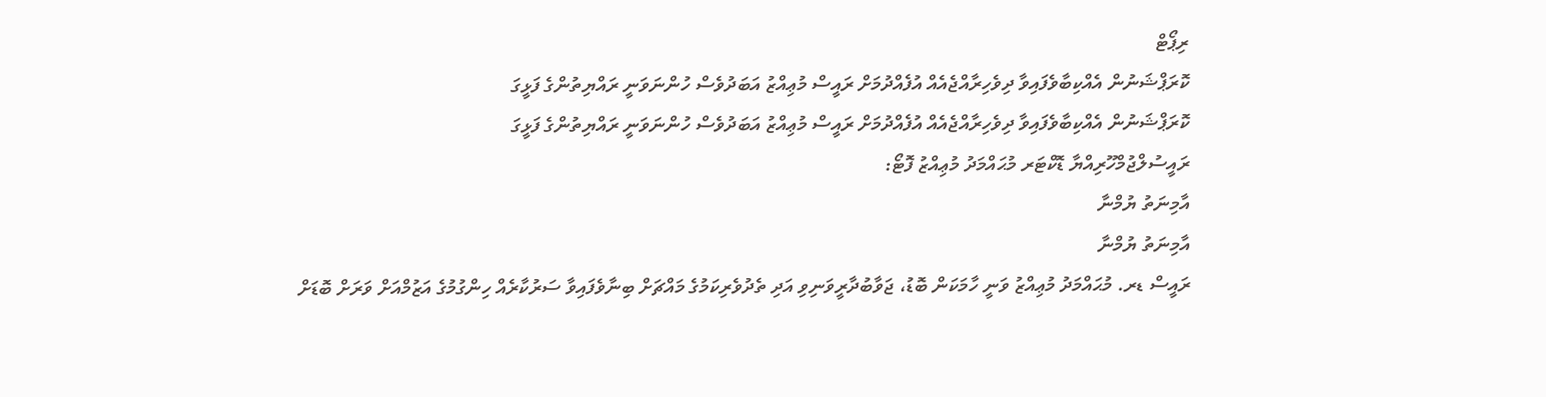ރިޕޯޓް
ކޮރަޕްޝަނުން އެއްކިބާވެފައިވާ ދިވެހިރާއްޖެއެއް އުފެއްދުމަށް ރައީސް މުޢިއްޒު އަބަދުވެސް ހުންނަވަނީ ރައްޔިތުންގެ ފަޅީގަ
ކޮރަޕްޝަނުން އެއްކިބާވެފައިވާ ދިވެހިރާއްޖެއެއް އުފެއްދުމަށް ރައީސް މުޢިއްޒު އަބަދުވެސް ހުންނަވަނީ ރައްޔިތުންގެ ފަޅީގަ
ރައީސުލްޖުމްހޫރިއްޔާ ޑޮކްޓަރ މުޙައްމަދު މުޢިއްޒު ފޮޓޯ:
އާމިނަތު ޔުމްނާ
އާމިނަތު ޔުމްނާ
ރައީސް ޑރ. މުޙައްމަދު މުޢިއްޒު ވަނީ ހާމަކަން ބޮޑު، ޖަވާބުދާރީވަނިވި އަދި ތެދުވެރިކަމުގެ މައްޗަށް ބިނާވެފައިވާ ސަރުކާރެއް ހިންގުމުގެ އަޒުމްއަށް ވަރަށް ބޮޑަށް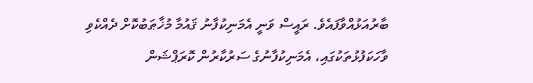ބާރުއަޅުއްވާފައެވެ. ރައީސް ވަނީ އެމަނިކުފާނު ޤައުމާ މުޚާޠަބުކޮށް ދެއްކެވި ވާހަކަފުޅުތަކުގައި، އެމަނިކުފާނުގެ ސަރުކާރުން ކޮރަޕްޝަން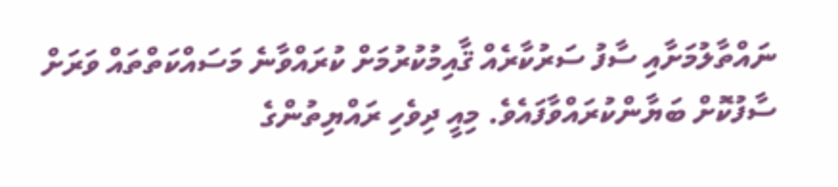ނައްތާލުމަށާއި ސާފު ސަރުކާރެއް ޤާއިމުކުރުމަށް ކުރައްވާނެ މަސައްކަތްތައް ވަރަށް ސާފުކޮށް ބަޔާންކުރައްވާފައެވެ. މިއީ ދިވެހި ރައްޔިތުންގެ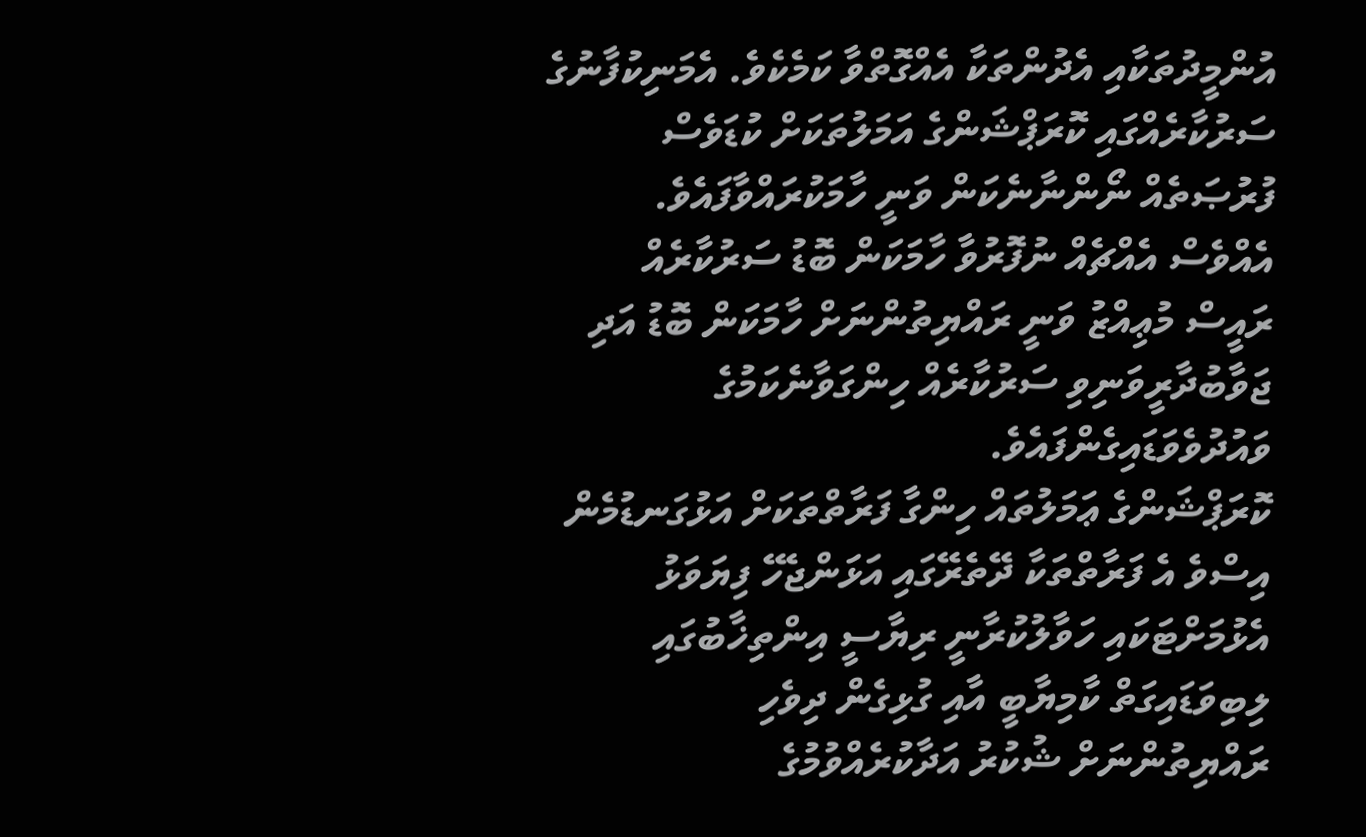އުންމީދުތަކާއި އެދުންތަކާ އެއްގޮތްވާ ކަމެކެވެ. އެމަނިކުފާނުގެ ސަރުކާރެއްގައި ކޮރަޕްޝަންގެ އަމަލުތަކަށް ކުޑަވެސް ފުރުޞަތެއް ނޯންނާނެކަން ވަނީ ހާމަކުރައްވާފައެވެ.
އެއްވެސް އެއްޗެއް ނުފޮރުވާ ހާމަކަން ބޮޑު ސަރުކާރެއް
ރައީސް މުޢިއްޒު ވަނީ ރައްޔިތުންނަށް ހާމަކަން ބޮޑު އަދި ޖަވާބުދާރީވަނިވި ސަރުކާރެއް ހިންގަވާނެކަމުގެ ވައުދުވެވަޑައިގެންފައެވެ.
ކޮރަޕްޝަންގެ ޢަމަލުތައް ހިންގާ ފަރާތްތަކަށް އަޅުގަނޑުމެން އިސްވެ އެ ފަރާތްތަކާ ދޭތެރޭގައި އަޅަންޖެހޭ ފިޔަވަޅު އެޅުމަށްޓަކައި ހަވާލުކުރާނީ ރިޔާސީ އިންތިޚާބުގައި ލިބިވަޑައިގަތް ކާމިޔާބީ އާއި ގުޅިގެން ދިވެހި
ރައްޔިތުންނަށް ޝުކުރު އަދާކުރެއްވުމުގެ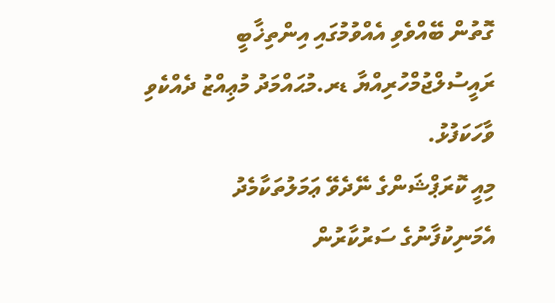ގޮތުން ބޭއްވެވި އެއްވުމުގައި އިންތިޚާބީ ރައީސުލްޖުމްހުރިއްޔާ ޑރ.މުޙައްމަދު މުޢިއްޒު ދެއްކެވި ވާހަކަފުޅު.
މިއީ ކޮރަޕްޝަންގެ ނޭދެވޭ ޢަމަލުތަކާމެދު އެމަނިކުފާނުގެ ސަރުކާރުން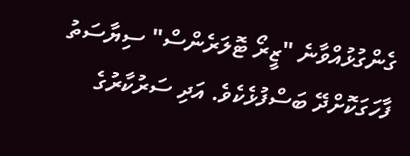ގެންގުޅުއްވާނެ "ޒީރޯ ޓޮލަރެންސް" ސިޔާސަތު ފާހަގަކޮށްދޭ ބަސްފުޅެކެވެ. އަދި ސަރުކާރުގެ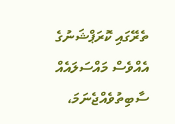ތެރޭގައި ކޮރަޕްޝަނުގެ އެއްވެސް މައްސަލައެއް ސާބިތުވެއްޖެނަމަ،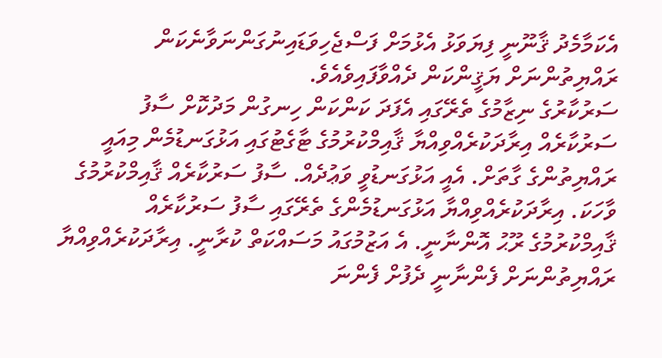އެކަމާމެދު ޤާނޫނީ ފިޔަވަޅު އެޅުމަށް ފަސްޖެހިވަޑައިނުގަންނަވާނެކަން ރައްޔިތުންނަށް ޔަޤީންކަން ދެއްވާފައިވެއެވެ.
ސަރުކާރުގެ ނިޒާމުގެ ތެރޭގައި އެފަދަ ކަންކަން ހިނގުން މަދުކޮށް ސާފު ސަރުކާރެއް އިރާދަކުރެއްވިއްޔާ ޤާއިމްކުރުމުގެ ޓާގެޓުގައި އަޅުގަނޑުމެން މިއައީ ރައްޔިތުންގެ ގާތަށް. އެއީ އަޅުގަނޑުވީ ވަޢުދެއް. ސާފު ސަރުކާރެއް ޤާއިމްކުރުމުގެ ވާހަކަ. އިރާދަކުރެއްވިއްޔާ އަޅުގަނޑުމެންގެ ތެރޭގައި ސާފު ސަރުކާރެއް ޤާއިމްކުރުމުގެ ރޫޙު އޮންނާނީ. އެ އަޒުމުގައު މަސައްކަތް ކުރާނީ. އިރާދަކުރެއްވިއްޔާ ރައްޔިތުންނަށް ފެންނާނީ ދެފުށް ފެންނަ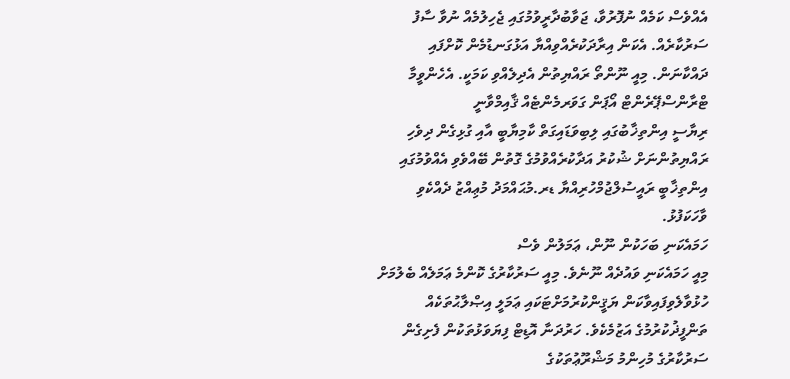އެއްވެސް ކަމެއް ނުފޮރުވާ، ޖަވާބުދާރީވުމުގައި ޖެހިލުމެއް ނުވާ ސާފު ސަރުކާރެއް. އެކަން އިރާދަކުރެއްވިއްޔާ އަޅުގަނޑުމެން ކޮށްފައި ދައްކާނަން. މިއީ ނޫންތޯ ރައްޔިތުން އެދިލެއްވި ކަމަކީ. އެހެންވީމާ ޓްރާންސްޕޭރެންޓް އޯޕަން ގަވަރމެންޓެއް ޤާއިމްވާނީ
ރިޔާސީ އިންތިޚާބުގައި ލިބިވަޑައިގަތް ކާމިޔާބީ އާއި ގުޅިގެން ދިވެހި ރައްޔިތުންނަށް ޝުކުރު އަދާކުރެއްވުމުގެ ގޮތުން ބޭއްވެވި އެއްވުމުގައި އިންތިޚާބީ ރައީސުލްޖުމްހުރިއްޔާ ޑރ.މުޙައްމަދު މުޢިއްޒު ދެއްކެވި ވާހަކަފުޅު.
ހަމައެކަނި ބަހަކުން ނޫން، ޢަމަލުން ވެސް
މިއީ ހަމައެކަނި ވައުދެއް ނޫނެވެ. މިއީ ސަރުކާރުގެ ކޮންމެ ޢަމަލެއް ބެލުމަށް ހުޅުވާލެވިފައިވާކަން ޔަޤީންކުރުމަށްޓަކައި ޢަމަލީ އިޞްލާޙުތަކެއް ތަންފީޛުކުރުމުގެ އަޒުމެކެވެ. ހަރުދަނާ އޮޑިޓް ފިޔަވަޅުތަކުން ފެށިގެން ސަރުކާރުގެ މުހިންމު މަޝްރޫޢުތަކުގެ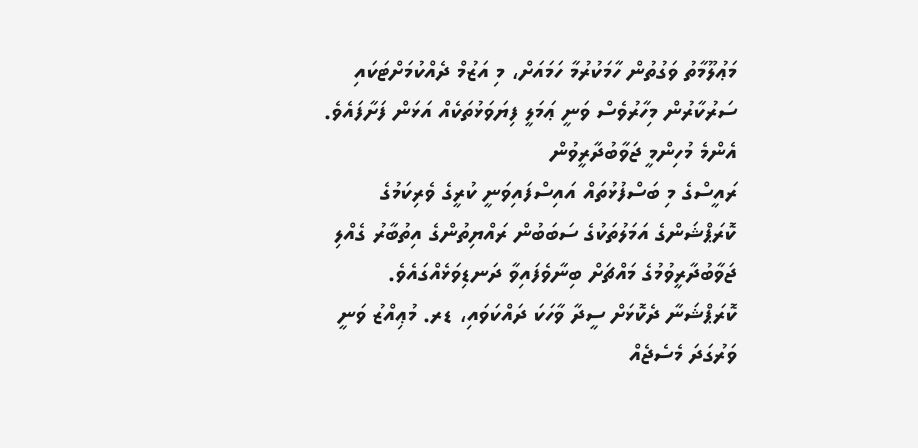މަޢުލޫމާތު ވަގުތުން ހާމަކުރުމާ ހަމައަށް، މި އަޒުމް ދެއްކުމަށްޓަކައި ސަރުކާރުން މިހާރުވެސް ވަނީ ޢަމަލީ ފިޔަވަޅުތަކެއް އަޅަން ފަށާފައެވެ.
އެންމެ މުހިންމީ ޖަވާބުދާރީވުން
ރައީސްގެ މި ބަސްފުޅުތައް އައިސްފައިވަނީ ކުރީގެ ވެރިކަމުގެ ކޮރަޕްޝަންގެ އަމަލުތަކުގެ ސަބަބުން ރައްޔިތުންގެ އިތުބާރު ގެއްލި ޖަވާބުދާރީވުމުގެ މައްޗަށް ބިނާވެފައިވާ ދަނޑިވަޅެއްގައެވެ. ކޮރަޕްޝަނާ ދެކޮޅަށް ސީދާ ވާހަކަ ދައްކަވައި، ޑރ. މުޢިއްޒު ވަނީ ވަރުގަދަ މެސެޖެއް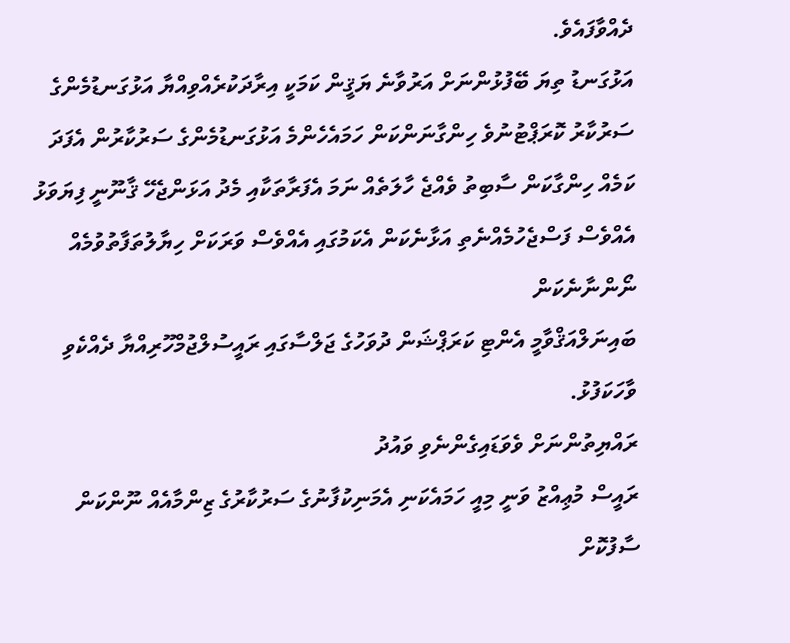ދެއްވާފައެވެ.
އަޅުގަނޑު ތިޔަ ބޭފުޅުންނަށް އަރުވާނެ ޔަޤީން ކަމަކީ އިރާދަކުރެއްވިއްޔާ އަޅުގަނޑުމެންގެ ސަރުކާރު ކޮރަޕްޓުނުވެ ހިންގާނަންކަން ހަމައެހެންމެ އަޅުގަނޑުމެންގެ ސަރުކާރުން އެފަދަ ކަމެއް ހިންގާކަން ސާބިތު ވެއްޖެ ހާލަތެއް ނަމަ އެފަރާތަކާއި މެދު އަޅަންޖެހޭ ޤާނޫނީ ފިޔަވަޅު އެއްވެސް ފަސްޖެހުމެއްނެތި އަޅާނެކަން އެކަމުގައި އެއްވެސް ވަރަކަށް ހިޔާލުތަފާތުވުމެއް ނޯންނާނެކަން
ބައިނަލްއަޤްވާމީ އެންޓި ކަރަޕްޝަން ދުވަހުގެ ޖަލްސާގައި ރައީސުލްޖުމްހޫރިއްޔާ ދެއްކެވި ވާހަކަފުޅު.
ރައްޔިތުންނަށް ވެވަޑައިގެންނެވި ވައުދު
ރައީސް މުޢިއްޒު ވަނީ މިއީ ހަމައެކަނި އެމަނިކުފާނުގެ ސަރުކާރުގެ ޒިންމާއެއް ނޫންކަން ސާފުކޮށް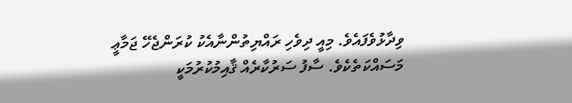ވިދާޅުވެފައެވެ. މިއީ ދިވެހި ރައްޔިތުންނާއެކު ކުރަންޖެހޭ ޖަމާޢީ މަސައްކަތެކެވެ. ސާފު ސަރުކާރެއް ޤާއިމުކުރުމަކީ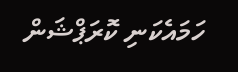ހަމައެކަނި ކޮރަޕްޝަން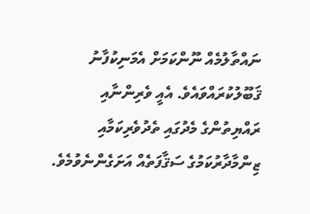ނައްތާލުމެއް ނޫންކަމަށް އެމަނިކުފާނު ޤަބޫލުކުރައްވައެވެ. އެއީ ވެރިންނާއި ރައްޔިތުންގެ މެދުގައި ތެދުވެރިކަމާއި ޒިންމާދާރުކަމުގެ ސަޤާފަތެއް އަށަގެންނެވުމެވެ.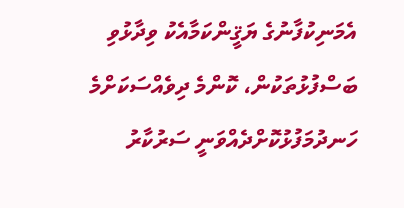އެމަނިކުފާނުގެ ޔަޤީންކަމާއެކު ވިދާޅުވި ބަސްފުޅުތަކުން، ކޮންމެ ދިވެއްސަކަށްމެ ހަނދުމަފުޅުކޮށްދެއްވަނީ ސަރުކާރު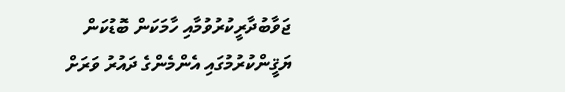ޖަވާބުދާރީކުރުވުމާއި ހާމަކަން ބޮޑުކަން ޔަޤީންކުރުމުގައި އެންމެންގެ ދައުރު ވަރަށް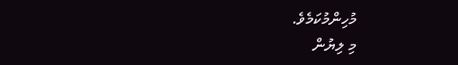މުހިންމުކަމެވެ.
މި ލިޔުން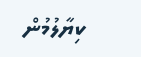ކިޔާލުމުން